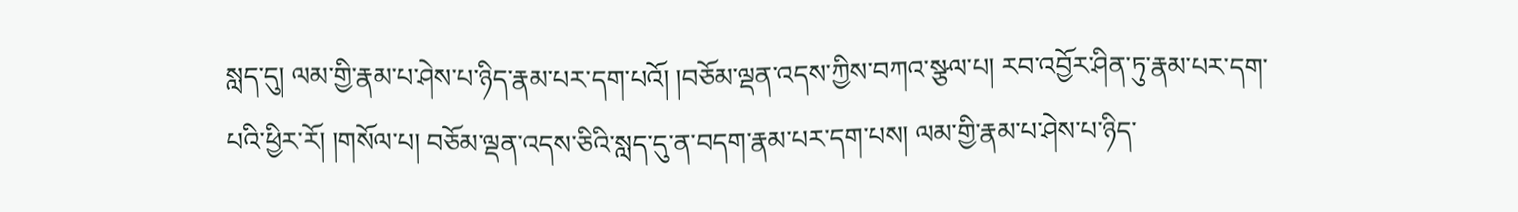སླད་དུ། ལམ་གྱི་རྣམ་པ་ཤེས་པ་ཉིད་རྣམ་པར་དག་པའོ། །བཅོམ་ལྡན་འདས་ཀྱིས་བཀའ་སྩལ་པ། རབ་འབྱོར་ཤིན་ཏུ་རྣམ་པར་དག་པའི་ཕྱིར་རོ། །གསོལ་པ། བཅོམ་ལྡན་འདས་ཅིའི་སླད་དུ་ན་བདག་རྣམ་པར་དག་པས། ལམ་གྱི་རྣམ་པ་ཤེས་པ་ཉིད་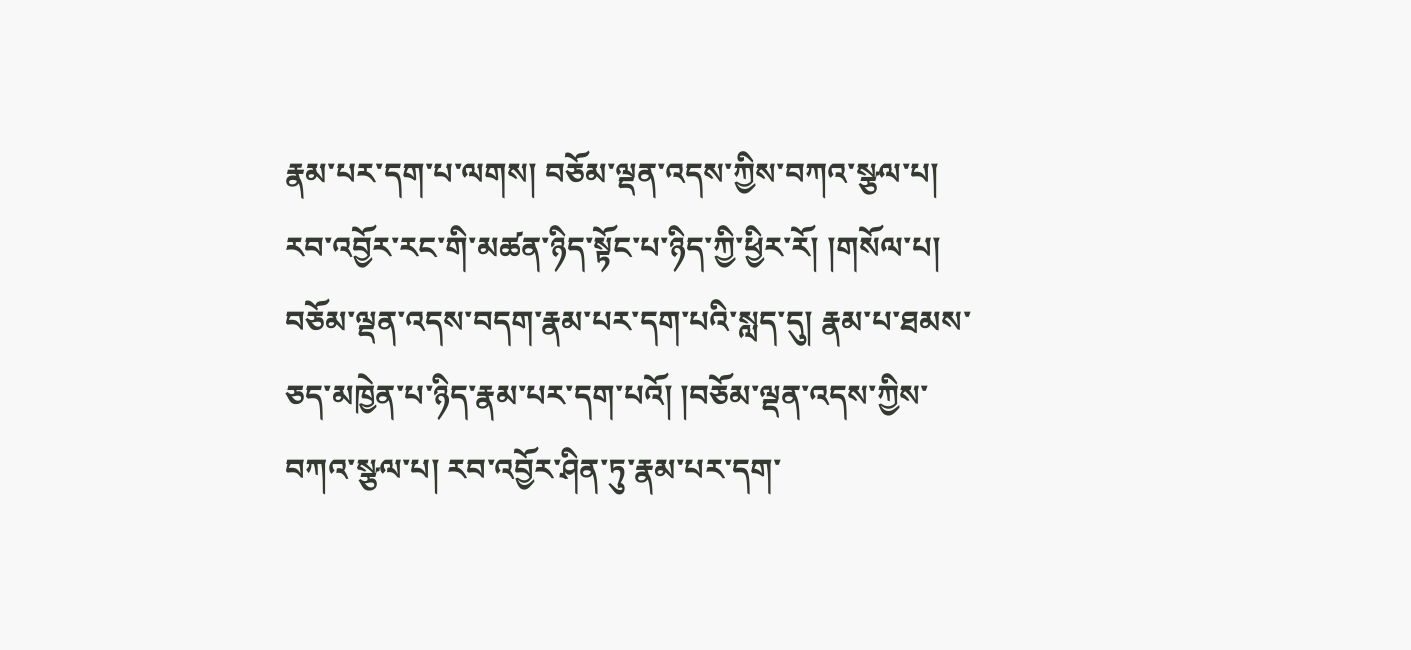རྣམ་པར་དག་པ་ལགས། བཅོམ་ལྡན་འདས་ཀྱིས་བཀའ་སྩལ་པ། རབ་འབྱོར་རང་གི་མཚན་ཉིད་སྟོང་པ་ཉིད་ཀྱི་ཕྱིར་རོ། །གསོལ་པ། བཅོམ་ལྡན་འདས་བདག་རྣམ་པར་དག་པའི་སླད་དུ། རྣམ་པ་ཐམས་ཅད་མཁྱེན་པ་ཉིད་རྣམ་པར་དག་པའོ། །བཅོམ་ལྡན་འདས་ཀྱིས་བཀའ་སྩལ་པ། རབ་འབྱོར་ཤིན་ཏུ་རྣམ་པར་དག་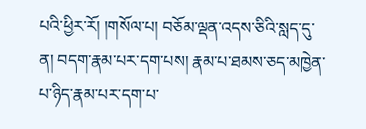པའི་ཕྱིར་རོ། །གསོལ་པ། བཅོམ་ལྡན་འདས་ཅིའི་སླད་དུ་ན། བདག་རྣམ་པར་དག་པས། རྣམ་པ་ཐམས་ཅད་མཁྱེན་པ་ཉིད་རྣམ་པར་དག་པ་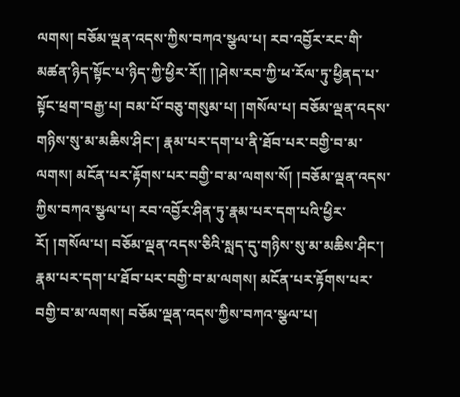ལགས། བཅོམ་ལྡན་འདས་ཀྱིས་བཀའ་སྩལ་པ། རབ་འབྱོར་རང་གི་མཚན་ཉིད་སྟོང་པ་ཉིད་ཀྱི་ཕྱིར་རོ།། །།ཤེས་རབ་ཀྱི་ཕ་རོལ་ཏུ་ཕྱིནད་པ་སྟོང་ཕྲག་བརྒྱ་པ། བམ་པོ་བཅུ་གསུམ་པ། །གསོལ་པ། བཅོམ་ལྡན་འདས་གཉིས་སུ་མ་མཆིས་ཤིང་། རྣམ་པར་དག་པ་ནི་ཐོབ་པར་བགྱི་བ་མ་ལགས། མངོན་པར་རྟོགས་པར་བགྱི་བ་མ་ལགས་སོ། །བཅོམ་ལྡན་འདས་ཀྱིས་བཀའ་སྩལ་པ། རབ་འབྱོར་ཤིན་ཏུ་རྣམ་པར་དག་པའི་ཕྱིར་རོ། །གསོལ་པ། བཅོམ་ལྡན་འདས་ཅིའི་སླད་དུ་གཉིས་སུ་མ་མཆིས་ཤིང་། རྣམ་པར་དག་པ་ཐོབ་པར་བགྱི་བ་མ་ལགས། མངོན་པར་རྟོགས་པར་བགྱི་བ་མ་ལགས། བཅོམ་ལྡན་འདས་ཀྱིས་བཀའ་སྩལ་པ།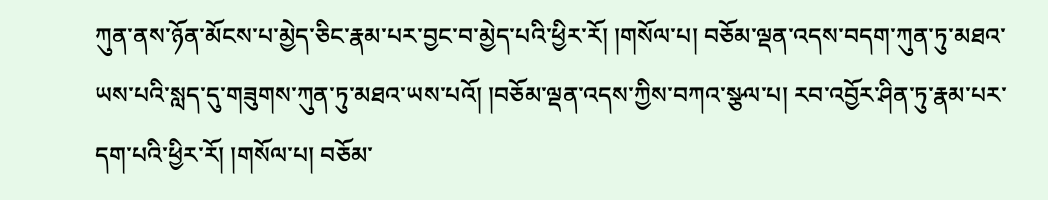ཀུན་ནས་ཉོན་མོངས་པ་མྱེད་ཅིང་རྣམ་པར་བྱང་བ་མྱེད་པའི་ཕྱིར་རོ། །གསོལ་པ། བཅོམ་ལྡན་འདས་བདག་ཀུན་ཏུ་མཐའ་ཡས་པའི་སླད་དུ་གཟུགས་ཀུན་ཏུ་མཐའ་ཡས་པའོ། །བཅོམ་ལྡན་འདས་ཀྱིས་བཀའ་སྩལ་པ། རབ་འབྱོར་ཤིན་ཏུ་རྣམ་པར་དག་པའི་ཕྱིར་རོ། །གསོལ་པ། བཅོམ་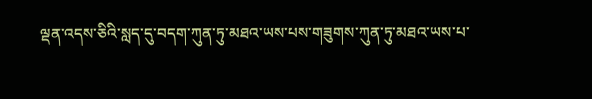ལྡན་འདས་ཅིའི་སླད་དུ་བདག་ཀུན་ཏུ་མཐའ་ཡས་པས་གཟུགས་ཀུན་ཏུ་མཐའ་ཡས་པ་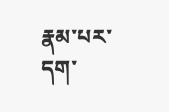རྣམ་པར་དག་